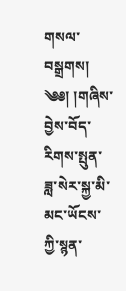གསལ་བསྒྲགས།
༄༅། །གཞིས་བྱེས་བོད་རིགས་སྤུན་ཟླ་སེར་སྐྱ་མི་མང་ཡོངས་ཀྱི་སྙན་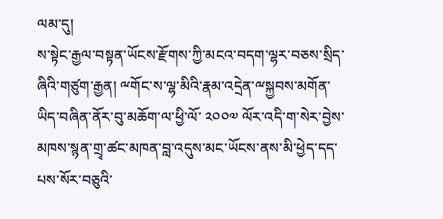ལམ་དུ།
ས་སྟེང་རྒྱལ་བསྟན་ཡོངས་རྫོགས་ཀྱི་མངའ་བདག་ལྷར་བཅས་སྲིད་ཞིའི་གཙུག་རྒྱན། ྋགོང་ས་ལྷ་མིའི་རྣམ་འདྲེན་ྋསྐྱབས་མགོན་ཡིད་བཞིན་ནོར་བུ་མཆོག་ལ་ཕྱི་ལོ་ ༢༠༠༧ ལོར་འདི་ག་སེར་བྱེས་མཁས་སྙན་གྲྭ་ཚང་མཁན་བླ་འདུས་མང་ཡོངས་ནས་མི་ཕྱེད་དད་པས་སོར་བཅུའི་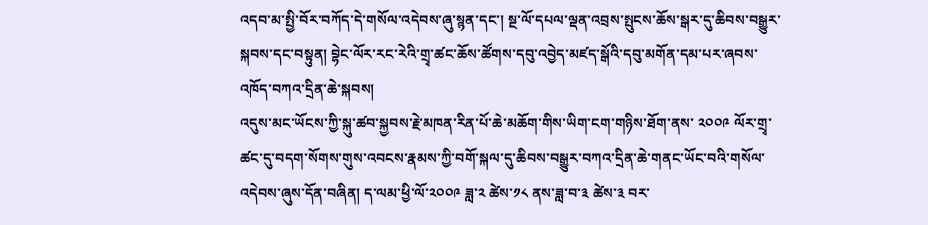འདབ་མ་སྤྱི་བོར་བཀོད་དེ་གསོལ་འདེབས་ཞུ་སྙན་དང་། སྔ་ལོ་དཔལ་ལྡན་འབྲས་སྤུངས་ཆོས་སྒར་དུ་ཆིབས་བསྒྱུར་སྐབས་དང་བསྟུན། བྷེང་ལོར་རང་རེའི་གྲྭ་ཚང་ཆོས་ཚོགས་དབུ་འབྱེད་མཛད་སྒོའི་དབུ་མགོན་དམ་པར་ཞབས་འཁོད་བཀའ་དྲིན་ཆེ་སྐབས།
འདུས་མང་ཡོངས་ཀྱི་སྐུ་ཚབ་སྐྱབས་རྗེ་མཁན་རིན་པོ་ཆེ་མཆོག་གིས་ཡིག་ངག་གཉིས་ཐོག་ནས་ ༢༠༠༩ ལོར་གྲྭ་ཚང་དུ་བདག་སོགས་གུས་འབངས་རྣམས་ཀྱི་བགོ་སྐལ་དུ་ཆིབས་བསྒྱུར་བཀའ་དྲིན་ཆེ་གནང་ཡོང་བའི་གསོལ་འདེབས་ཞུས་དོན་བཞིན། ད་ལམ་ཕྱི་ལོ་༢༠༠༩ ཟླ་༢ ཚེས་༡༨ ནས་ཟླ་བ་༣ ཚེས་༣ བར་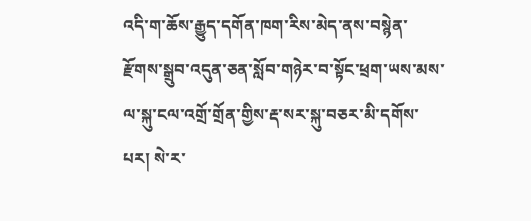འདི་ག་ཆོས་རྒྱུད་དགོན་ཁག་རིས་མེད་ནས་བསྙེན་རྫོགས་སྒྲུབ་འདུན་ཅན་སློབ་གཉེར་བ་སྟོང་ཕྲག་ཡས་མས་ལ་སྐུ་ངལ་འགྲོ་གྲོན་གྱིས་རྡ་སར་སྐུ་བཅར་མི་དགོས་པར། སེ་ར་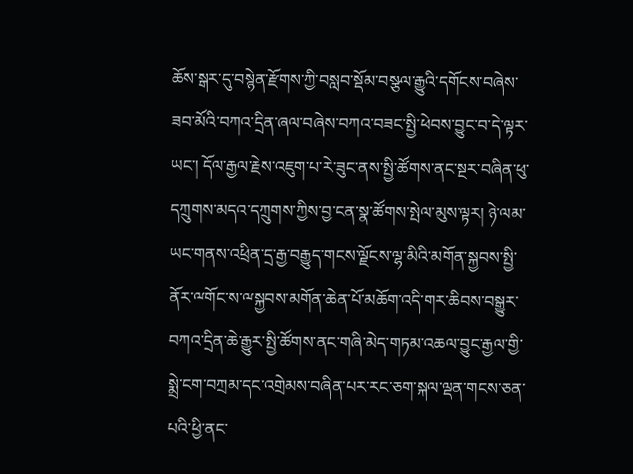ཆོས་སྒར་དུ་བསྙེན་རྫོགས་ཀྱི་བསླབ་སྡོམ་བསྩལ་རྒྱུའི་དགོངས་བཞེས་ཟབ་མོའི་བཀའ་དྲིན་ཞལ་བཞེས་བཀའ་བཟང་སྤྱི་ཕེབས་བྱུང་བ་དེ་ལྟར་ཡང་། དོལ་རྒྱལ་རྗེས་འཇུག་པ་རེ་ཟུང་ནས་སྤྱི་ཚོགས་ནང་སྔར་བཞིན་ཕུ་དཀྲུགས་མདའ་དཀྲུགས་ཀྱིས་བྱ་ངན་སྣ་ཚོགས་སྤེལ་མུས་ལྟར། ཉེ་ལམ་ཡང་གནས་འཕྲིན་དྲ་རྒྱ་བརྒྱུད་གངས་ལྗོངས་ལྷ་མིའི་མགོན་སྐྱབས་སྤྱི་ནོར་ྋགོང་ས་ྋསྐྱབས་མགོན་ཆེན་པོ་མཆོག་འདི་གར་ཆིབས་བསྒྱུར་བཀའ་དྲིན་ཆེ་རྒྱུར་སྤྱི་ཚོགས་ནང་གཞི་མེད་གཏམ་འཆལ་བྱུང་རྒྱལ་གྱི་སྨྲེ་ངག་བཀྲམ་དང་འགྲེམས་བཞིན་པར་རང་ཅག་སྐལ་ལྡན་གངས་ཅན་པའི་ཕྱི་ནང་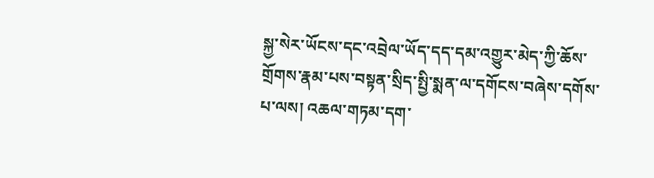སྐྱ་སེར་ཡོངས་དང་འབྲེལ་ཡོད་དད་དམ་འགྱུར་མེད་ཀྱི་ཆོས་གྲོགས་རྣམ་པས་བསྟན་སྲིད་སྤྱི་སྨན་ལ་དགོངས་བཞེས་དགོས་པ་ལས། འཆལ་གཏམ་དག་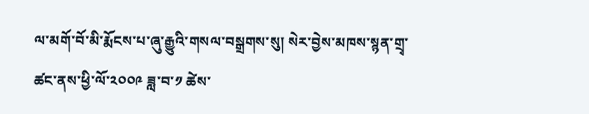ལ་མགོ་བོ་མི་རྨོངས་པ་ཞུ་རྒྱུའི་གསལ་བསྒྲགས་སུ། སེར་བྱེས་མཁས་སྙན་གྲྭ་ཚང་ནས་ཕྱི་ལོ་༢༠༠༩ ཟླ་བ་༡ ཚེས་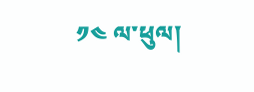༡༤ ལ་ཕུལ།